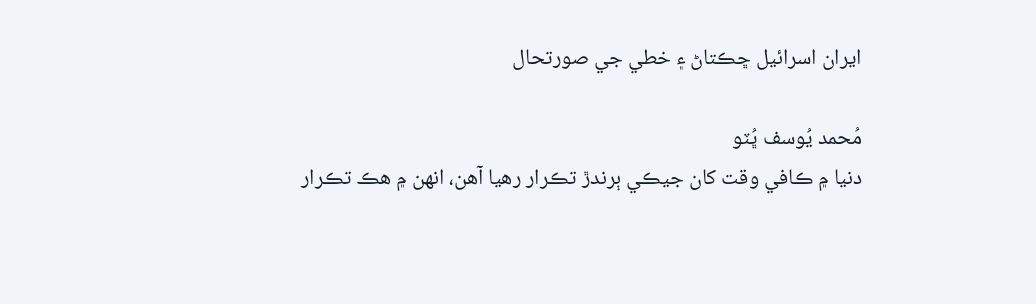ايران اسرائيل ڇڪتاڻ ۽ خطي جي صورتحال

مُحمد يُوسف ڀُٽو
دنيا ۾ ڪافي وقت کان جيڪي ٻرندڙ تڪرار رھيا آھن، انھن ۾ ھڪ تڪرار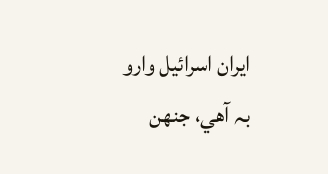ايران اسرائيل وارو بہ آھي، جنھن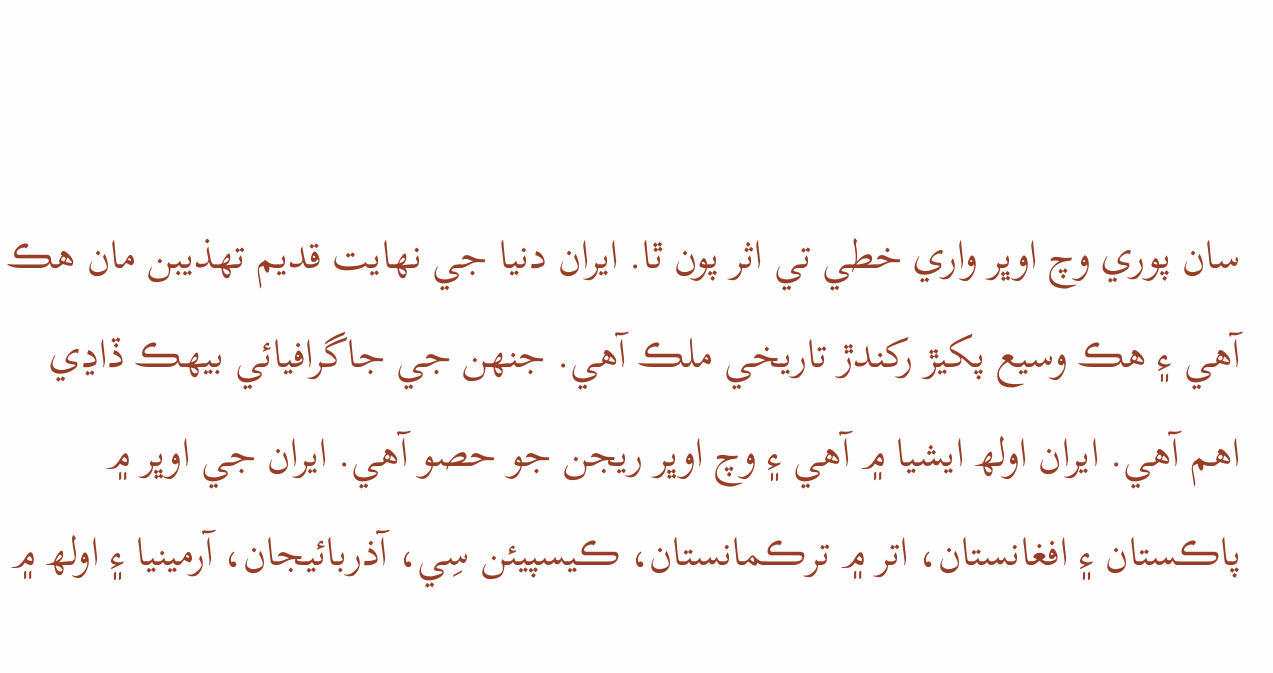سان پوري وچ اوڀر واري خطي تي اثر پون ٿا. ايران دنيا جي نھايت قديم تھذيبن مان ھڪ آھي ۽ ھڪ وسيع پکيڙ رکندڙ تاريخي ملڪ آھي. جنھن جي جاگرافيائي بيھڪ ڏاڍي اھم آھي. ايران اولھ ايشيا ۾ آھي ۽ وچ اوڀر ريجن جو حصو آھي. ايران جي اوڀر ۾ پاڪستان ۽ افغانستان، اتر ۾ ترڪمانستان، ڪيسپيئن سِي، آذربائيجان، آرمينيا ۽ اولھ ۾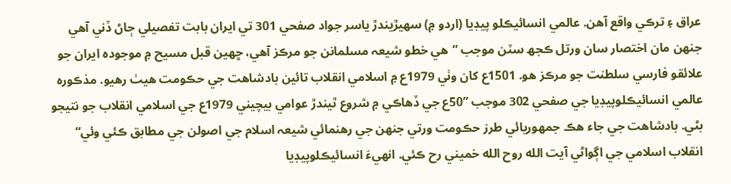عراق ۽ ترڪي واقع آھن. عالمي انسائيڪلو پيڊيا (اردو ۾) سھيڙيندڙ ياسر جواد صفحي 301 تي ايران بابت تفصيلي ڄاڻ ڏني آھي جنھن مان اختصار سان ورتل ڪجھ سٽن موجب ”ھي خطو شيعہ مسلمانن جو مرڪز آھي، ڇھين قبل مسيح ۾ موجودہ ايران جو علائقو فارسي سلطنت جو مرڪز ھو. 1501ع کان وٺي 1979ع ۾ اسلامي انقلاب تائين بادشاھت جي حڪومت ھيٺ رھيو. مذڪورہ عالمي انسائيڪلوپيڊيا جي صفحي 302 موجب ”50ع جي ڏھاڪي ۾ شروع ٿيندڙ عوامي بيچيني 1979ع جي اسلامي انقلاب جو نتیجو بڻي. بادشاھت جي جاء ھڪ جمھوريائي طرز حڪومت ورتي جنھن جي رھنمائي شيعہ اسلام جي اصولن جي مطابق ڪئي وئي“ انقلاب اسلامي جي اڳواڻي آيت الله روح الله خميني رح ڪئي. انھيءَ انسائيڪلوپيڊيا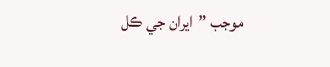موجب ”ايران جي ڪل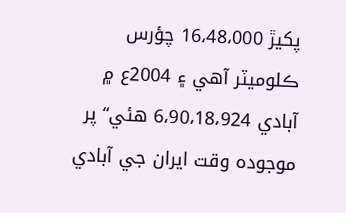پکيڙ 16،48،000 چؤرس ڪلوميٽر آھي ۽ 2004ع ۾ آبادي 6،90،18،924 ھئي“ پر موجودہ وقت ايران جي آبادي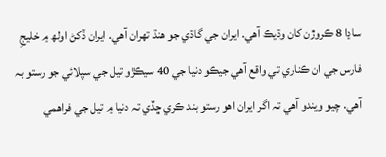ساڍا 8 ڪروڙن کان وڌيڪ آھي. ايران جي گاڌي جو ھنڌ تھران آھي. ايران ڏکڻ اولھ ۾ خليجِ فارس جي ان ڪناري تي واقع آھي جيڪو دنيا جي 40 سيڪڙو تيل جي سپلائي جو رستو بہ آھي. چيو ويندو آھي تہ اگر ايران اھو رستو بند ڪري ڇڏي تہ دنيا ۾ تيل جي فراھمي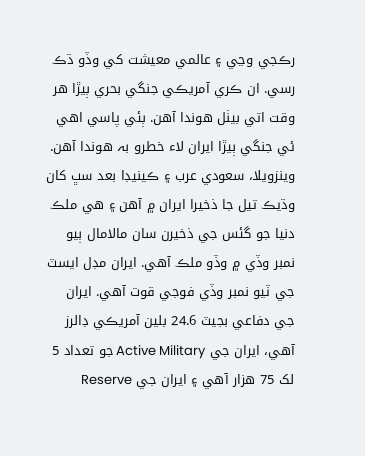رڪجي وڃي ۽ عالمي معيشت کي وڏو ڌڪ رسي. ان ڪري آمريڪي جنگي بحري ٻيڙا ھر وقت اتي بيٺل ھوندا آھن. ٻئي پاسي اھي ئي جنگي ٻيڙا ايران لاء خطرو بہ ھوندا آھن. وينزويلا، سعودي عرب ۽ ڪينيڊا بعد سڀ کان وڌيڪ تيل جا ذخيرا ايران ۾ آھن ۽ ھي ملڪ دنيا جو گئس جي ذخيرن سان مالامال ٻيو نمبر وڏي ۾ وڏو ملڪ آھي. ايران مڊل ايسٽ جي ٽيو نمبر وڏي فوجي قوت آھي. ايران جي دفاعي بجيٽ 24.6 بلين آمريڪي ڊالرز آھي، ايران جي Active Military جو تعداد 5 لک 75 ھزار آھي ۽ ايران جي Reserve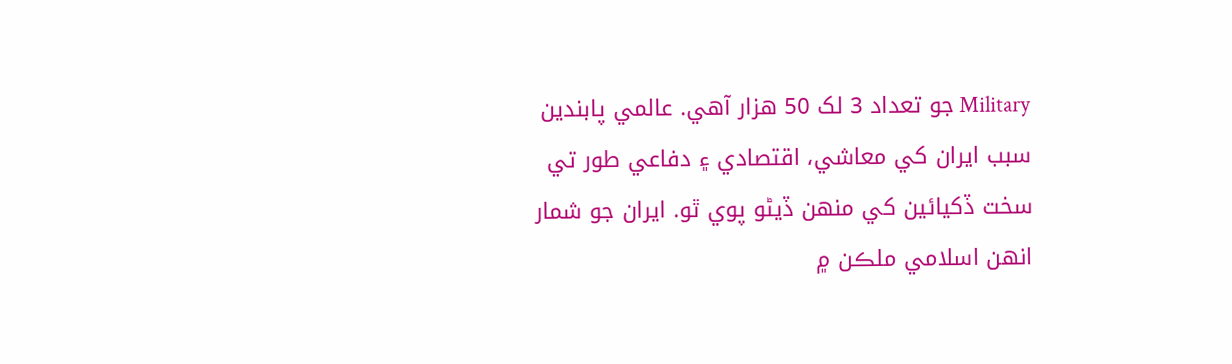Military جو تعداد 3 لک 50 ھزار آھي. عالمي پابندين سبب ايران کي معاشي، اقتصادي ۽ دفاعي طور تي سخت ڏکيائين کي منھن ڏيڻو پوي ٿو. ايران جو شمار انھن اسلامي ملڪن ۾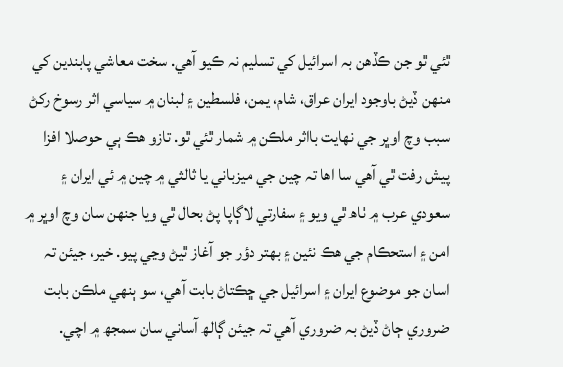ٿئي ٿو جن ڪڏھن بہ اسرائيل کي تسليم نہ ڪيو آھي. سخت معاشي پابندين کي منھن ڏيڻ باوجود ايران عراق، شام، يمن، فلسطين ۽ لبنان ۾ سياسي اثر رسوخ رکڻ سبب وچ اوڀر جي نھايت بااثر ملڪن ۾ شمار ٿئي ٿو. تازو ھڪ ٻي حوصلا افزا پيش رفت ٿي آھي سا اھا تہ چين جي ميزباني يا ثالثي ۾ چين ۾ ئي ايران ۽ سعودي عرب ۾ ٺاھ ٿي ويو ۽ سفارتي لاڳاپا پڻ بحال ٿي ويا جنھن سان وچ اوڀر ۾ امن ۽ استحڪام جي ھڪ نئين ۽ بھتر دؤر جو آغاز ٿيڻ وڃي پيو. خير، جيئن تہ اسان جو موضوع ايران ۽ اسرائيل جي ڇڪتاڻ بابت آھي، سو ٻنھي ملڪن بابت ضروري ڄاڻ ڏيڻ بہ ضروري آھي تہ جيئن ڳالھ آساني سان سمجھ ۾ اچي.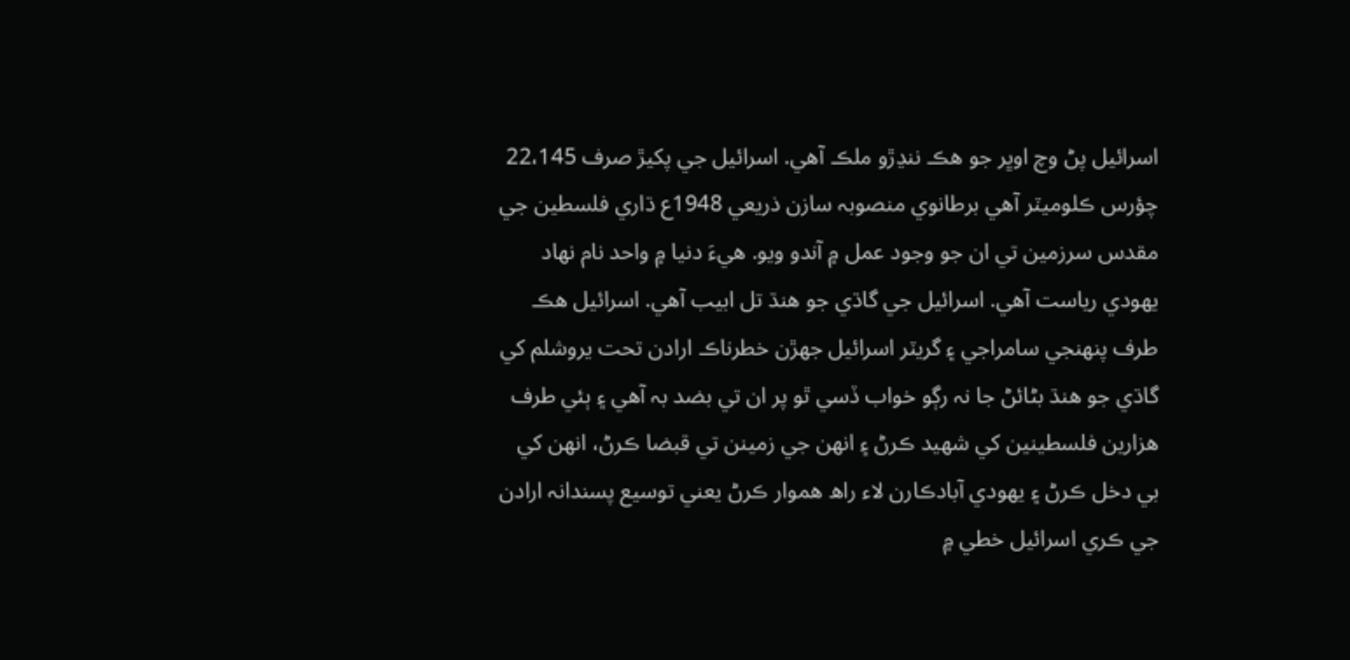اسرائيل پڻ وچ اوڀر جو ھڪ ننڍڙو ملڪ آھي. اسرائيل جي پکيڙ صرف 22،145 چؤرس ڪلوميٽر آھي برطانوي منصوبہ سازن ذريعي 1948ع ڌاري فلسطين جي مقدس سرزمين تي ان جو وجود عمل ۾ آندو ويو. ھيءَ دنيا ۾ واحد نام نھاد يھودي رياست آھي. اسرائيل جي گاڌي جو ھنڌ تل ابيب آھي. اسرائيل ھڪ طرف پنھنجي سامراجي ۽ گريٽر اسرائيل جھڙن خطرناڪ ارادن تحت يروشلم کي گاڌي جو ھنڌ بڻائڻ جا نہ رڳو خواب ڏسي ٿو پر ان تي بضد بہ آھي ۽ ٻئي طرف ھزارين فلسطينين کي شھيد ڪرڻ ۽ انھن جي زمينن تي قبضا ڪرڻ، انھن کي بي دخل ڪرڻ ۽ يھودي آبادڪارن لاء راھ ھموار ڪرڻ يعني توسيع پسندانہ ارادن جي ڪري اسرائيل خطي ۾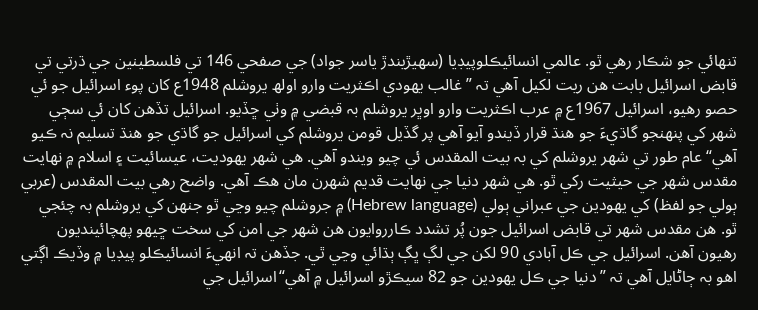تنھائي جو شڪار رھي ٿو. عالمي انسائيڪلوپيڊيا (سھيڙيندڙ ياسر جواد) جي صفحي 146 تي فلسطينين جي ڌرتي تي قابض اسرائيل بابت ھن ريت لکيل آھي تہ ”غالب يھودي اڪثريت وارو اولھ يروشلم 1948ع کان پوء اسرائيل جو ئي حصو رھيو، اسرائيل 1967ع ۾ عرب اڪثريت وارو اوڀر يروشلم بہ قبضي ۾ وٺي ڇڏيو. اسرائيل تڏھن کان ئي سڄي شھر کي پنھنجو گاڌيءَ جو ھنڌ قرار ڏيندو آيو آھي پر گڏيل قومن يروشلم کي اسرائيل جو گاڌي جو ھنڌ تسليم نہ ڪيو آھي“ عام طور تي شھر يروشلم کي بہ بيت المقدس ئي چيو ويندو آھي. ھي شھر يھوديت، عيسائيت ۽ اسلام ۾ نھايت مقدس شھر جي حيثيت رکي ٿو. ھي شھر دنيا جي نھايت قديم شھرن مان ھڪ آھي. واضح رھي بيت المقدس (عربي ٻولي جو لفظ) کي يھودين جي عبراني ٻولي (Hebrew language) ۾ جروشلم چيو وڃي ٿو جنھن کي يروشلم بہ چئجي ٿو. ھن مقدس شھر تي قابض اسرائيل جون پُر تشدد ڪارروايون ھن شھر جي امن کي سخت ڇيھو پھچائينديون رھيون آھن. اسرائيل جي ڪل آبادي 90 لکن جي لڳ ڀڳ ٻڌائي وڃي ٿي. جڏھن تہ انھيءَ انسائيڪلو پيڊيا ۾ وڏيڪ اڳتي اھو بہ ڄاڻايل آھي تہ ”دنيا جي ڪل يھودين جو 82 سيڪڙو اسرائيل ۾ آھي“اسرائيل جي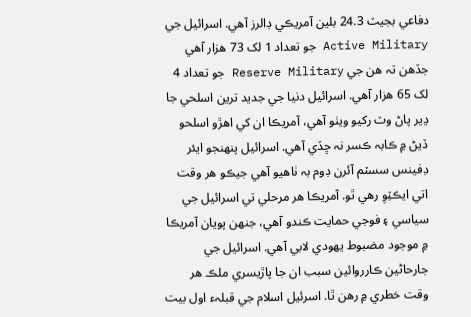دفاعي بجيٽ 24.3 بلين آمريڪي ڊالرز آھي. اسرائيل جي Active Military جو تعداد 1 لک 73 ھزار آھي جڏھن تہ ھن جي Reserve Military جو تعداد 4 لک 65 ھزار آھي. اسرائيل دنيا جي جديد ترين اسلحي جا ڍير پاڻ وٽ رکيو ويٺو آھي، آمريڪا ان کي اھڙو اسلحو ڏيڻ ۾ ڪابہ ڪسر نہ ڇڏي آھي. اسرائيل پنھنجو ايئر ڊفينس سسٽم آئرن ڊوم بہ ٺاھيو آھي جيڪو ھر وقت اتي ايڪٽِوِ رھي ٿو. آمريڪا ھر مرحلي تي اسرائيل جي سياسي ۽ فوجي حمايت ڪندو آھي، جنھن پويان آمريڪا ۾ موجود مضبوط يھودي لابي آھي. اسرائيل جي جارحاڻين ڪارروائين سبب ان جا پاڙيسري ملڪ ھر وقت خطري ۾ رھن ٿا. اسرئيل اسلام جي قبلہء اول بيت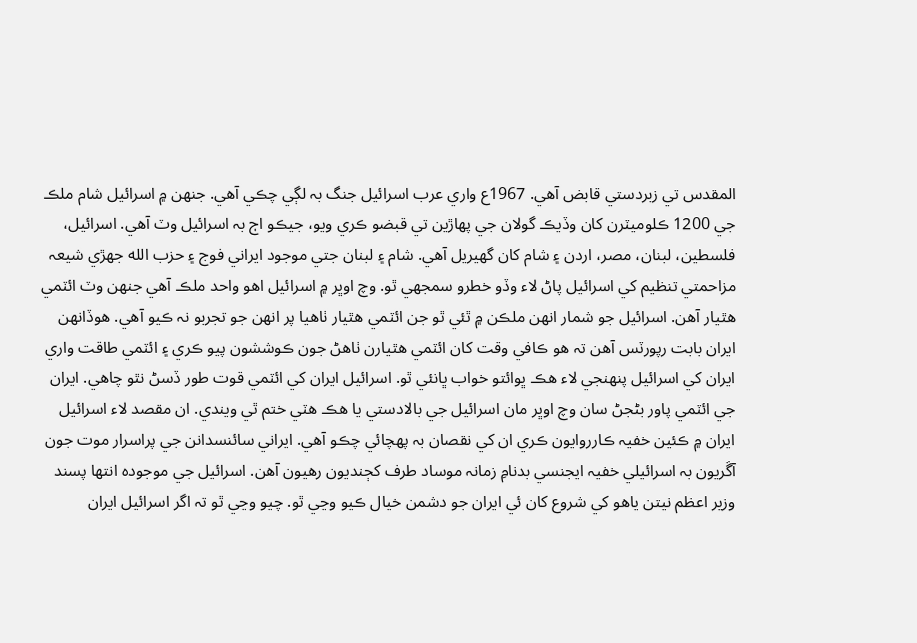المقدس تي زبردستي قابض آھي. 1967ع واري عرب اسرائيل جنگ بہ لڳي چڪي آھي. جنھن ۾ اسرائيل شام ملڪ جي 1200 ڪلوميٽرن کان وڏيڪ گولان جي پھاڙين تي قبضو ڪري ويو، جيڪو اڄ بہ اسرائيل وٽ آھي. اسرائيل، فلسطين، لبنان، مصر، اردن ۽ شام کان گھيريل آھي. شام ۽ لبنان جتي موجود ايراني فوج ۽ حزب الله جھڙي شيعہ مزاحمتي تنظيم کي اسرائيل پاڻ لاء وڏو خطرو سمجھي ٿو. وچ اوڀر ۾ اسرائيل اھو واحد ملڪ آھي جنھن وٽ ائٽمي ھٿيار آھن. اسرائيل جو شمار انھن ملڪن ۾ ٿئي ٿو جن ائٽمي ھٿيار ٺاھيا پر انھن جو تجربو نہ ڪيو آھي. ھوڏانھن ايران بابت رپورٽس آھن تہ ھو ڪافي وقت کان ائٽمي ھٿيارن ٺاھڻ جون ڪوششون پيو ڪري ۽ ائٽمي طاقت واري ايران کي اسرائيل پنھنجي لاء ھڪ ڀوائتو خواب ڀانئي ٿو. اسرائيل ايران کي ائٽمي قوت طور ڏسڻ نٿو چاھي. ايران جي ائٽمي پاور بڻجڻ سان وچ اوڀر مان اسرائيل جي بالادستي يا ھڪ ھٽي ختم ٿي ويندي. ان مقصد لاء اسرائيل ايران ۾ ڪئين خفيہ ڪارروايون ڪري ان کي نقصان بہ پھچائي چڪو آھي. ايراني سائنسدانن جي پراسرار موت جون آڱريون بہ اسرائيلي خفيہ ايجنسي بدنامِ زمانہ موساد طرف کڄنديون رھيون آھن. اسرائيل جي موجودہ انتھا پسند وزير اعظم نيتن ياھو کي شروع کان ئي ايران جو دشمن خيال ڪيو وڃي ٿو. چيو وڃي ٿو تہ اگر اسرائيل ايران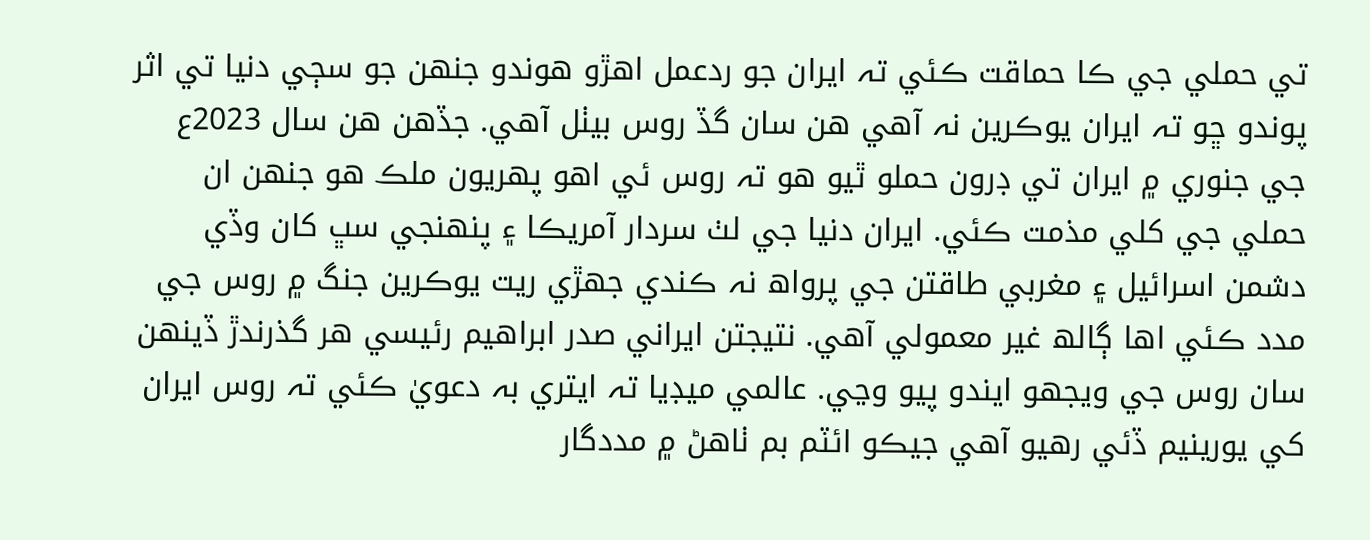تي حملي جي ڪا حماقت ڪئي تہ ايران جو ردعمل اھڙو ھوندو جنھن جو سڄي دنيا تي اثر پوندو ڇو تہ ايران يوڪرين نہ آھي ھن سان گڏ روس بيٺل آھي. جڏھن ھن سال 2023ع جي جنوري ۾ ايران تي ڊرون حملو ٿيو ھو تہ روس ئي اھو پھريون ملڪ ھو جنھن ان حملي جي کلي مذمت ڪئي. ايران دنيا جي لٺ سردار آمريڪا ۽ پنھنجي سڀ کان وڏي دشمن اسرائيل ۽ مغربي طاقتن جي پرواھ نہ ڪندي جھڙي ريت يوڪرين جنگ ۾ روس جي مدد ڪئي اھا ڳالھ غير معمولي آھي. نتيجتن ايراني صدر ابراھيم رئيسي ھر گذرندڙ ڏينھن سان روس جي ويجھو ايندو پيو وڃي. عالمي ميڊيا تہ ايتري بہ دعويٰ ڪئي تہ روس ايران کي يورينيم ڏئي رھيو آھي جيڪو ائٽم بم ٺاھڻ ۾ مددگار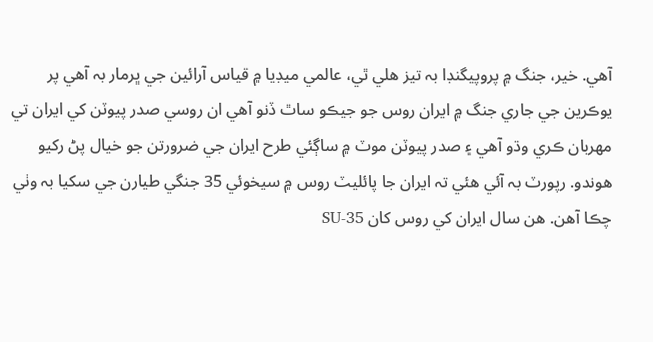آھي. خير، جنگ ۾ پروپيگنڊا بہ تيز ھلي ٿي، عالمي ميڊيا ۾ قياس آرائين جي ڀرمار بہ آھي پر يوڪرين جي جاري جنگ ۾ ايران روس جو جيڪو ساٿ ڏنو آھي ان روسي صدر پيوٽن کي ايران تي مھربان ڪري وڌو آھي ۽ صدر پيوٽن موٽ ۾ ساڳئي طرح ايران جي ضرورتن جو خيال پڻ رکيو ھوندو. رپورٽ بہ آئي ھئي تہ ايران جا پائليٽ روس ۾ سيخوئي 35 جنگي طيارن جي سکيا بہ وٺي چڪا آھن. ھن سال ايران کي روس کان SU-35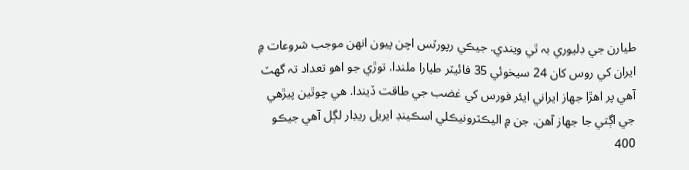طيارن جي ڊليوري بہ ٿي ويندي. جيڪي رپورٽس اچن پيون انھن موجب شروعات ۾ ايران کي روس کان 24 سيخوئي 35 فائيٽر طيارا ملندا. توڙي جو اھو تعداد تہ گھٽ آھي پر اھڙا جھاز ايراني ايئر فورس کي غضب جي طاقت ڏيندا. ھي چوٿين پيڙھي جي اڳتي جا جھاز آھن. جن ۾ اليڪٽرونيڪلي اسڪينڊ ايريل ريڊار لڳل آھي جيڪو 400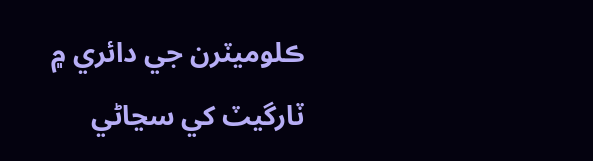ڪلوميٽرن جي دائري ۾ ٽارگيٽ کي سڃاڻي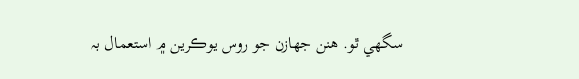سگھي ٿو. ھنن جھازن جو روس يوڪرين ۾ استعمال بہ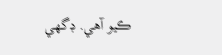ڪيو آھي. ڊگھي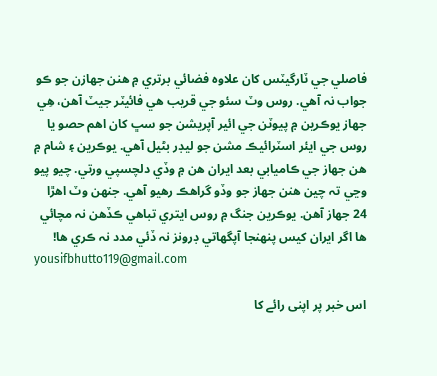فاصلي جي ٽارگيٽس کان علاوہ فضائي برتري ۾ ھنن جھازن جو ڪو جواب نہ آھي. روس وٽ سئو جي قريب ھي فائيٽر جيٽ آھن، ھِي جھاز يوڪرين ۾ پيوٽن جي ائير آپريشن جو سڀ کان اھم حصو يا روس جي ايئر اسٽرائيڪ مشن جو ليڊر بڻيل آھي. يوڪرين ۽ شام ۾ ھن جھاز جي ڪاميابي بعد ايران ھن ۾ وڏي دلچسپي ورتي. چيو پيو وڃي تہ چين ھنن جھاز جو وڏو گراھڪ رھيو آھي. جنھن وٽ اھڙا 24 جھاز آھن. يوڪرين جنگ ۾ روس ايتري تباھي ڪڏھن نہ مچائي ھا اگر ايران کيس پنھنجا آپگھاتي ڊرونز نہ ڏئي مدد نہ ڪري ھا!
yousifbhutto119@gmail.com

اس خبر پر اپنی رائے کا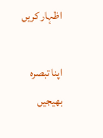اظہار کریں

اپنا تبصرہ بھیجیں